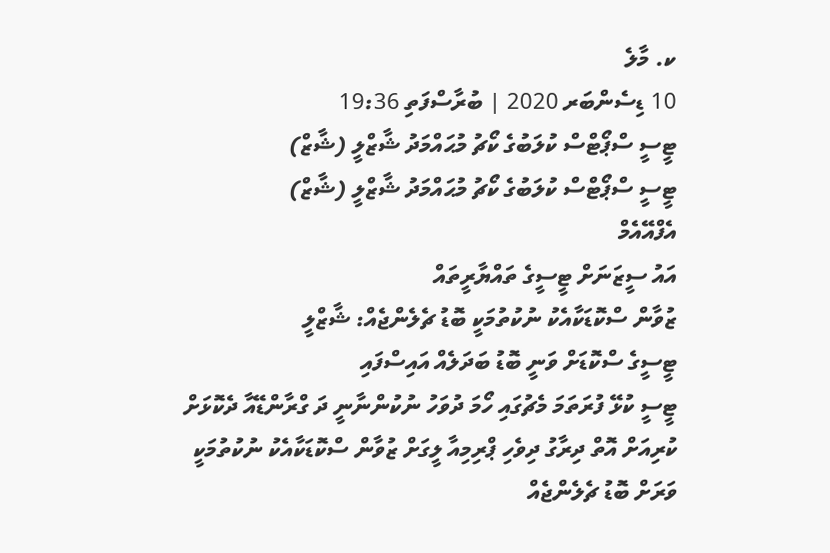ކ. މާލެ
10 ޑިސެންބަރ 2020 | ބުރާސްފަތި 19:36
ޓީސީ ސްޕޯޓްސް ކުލަބުގެ ކޯޗު މުޙައްމަދު ޝާޒްލީ (ޝާޒް)
ޓީސީ ސްޕޯޓްސް ކުލަބުގެ ކޯޗު މުޙައްމަދު ޝާޒްލީ (ޝާޒް)
އެފްއޭއެމް
އައު ސީޒަނަށް ޓީސީގެ ތައްޔާރީތައް
ޒުވާން ސްކޮޑަކާއެކު ނުކުތުމަކީ ބޮޑު ޗެލެންޖެއް: ޝާޒްލީ
ޓީސީގެ ސްކޮޑަށް ވަނީ ބޮޑު ބަދަލެއް އައިސްފައި
ޓީސީ ކުޅޭ ފުރަތަމަ މެޗުގައި ހޯމަ ދުވަހު ނުކުންނާނީ ދަ ގްރާންޑޭއާ ދެކޮޅަށް
ކުރިއަށް އޮތް ދިރާގު ދިވެހި ޕްރިމިއާ ލީގަށް ޒުވާން ސްކޮޑަކާއެކު ނުކުތުމަކީ ވަރަށް ބޮޑު ޗެލެންޖެއް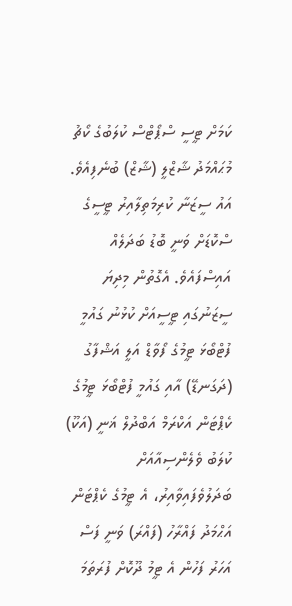ކަމަށް ޓީސީ ސްޕޯޓްސް ކުލަބުގެ ކޯޗު މުޙައްމަދު ޝާޒްލީ (ޝާޒް) ބުނެފިއެވެ.
އައު ސީޒަނާ ކުރިމަތިލާއިރު ޓީސީގެ ސްކޮޑަށް ވަނީ ބޮޑު ބަދަލެއް އައިސްފައެވެ. އެގޮތުން މިދިޔަ ސީޒަނުގައި ޓީސީއަށް ކުޅުނު ގައުމީ ފުޓްބޯޅަ ޓީމުގެ ފޯވާޑް އަލީ އަޝްފާގު (ދަގަނޑޭ) އާއި ގައުމީ ފުޓްބޯޅަ ޓީމުގެ ކެޕްޓަން އަކްރަމް އަބްދުލް ޣަނީ (އަކޫ) ކުލަބު ވެލެންސިއާއަށް ބަދަލުވެފައިވާއިރު، އެ ޓީމުގެ ކެޕްޓަން އަޙްމަދު ފައްރާހު (ފައްރަ) ވަނީ ފަސް އަހަރު ފަހުން އެ ޓީމު ދޫކޮށް ފުރަތަމަ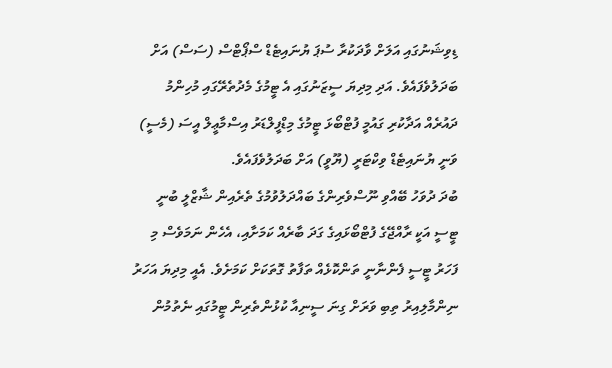ޑިވިޝަނުގައި އަލަށް ވާދަކުރާ ސުޕަ ޔުނައިޓެޑް ސްޕޯޓްސް (ސަސް) އަށް ބަދަލުވެފައެވެ. އަދި މިދިޔަ ސީޒަނުގައި އެ ޓީމުގެ މެދުތެރޭގައި މުހިންމު ދައުރެއް އަދާކުރި ގައުމީ ފުޓްބޯޅަ ޓީމުގެ މިޑްފީލްޑަރު އިސްމާޢީލް އީސަ (މެސީ) ވަނީ ޔުނައިޓެޑް ވިކްޓަރީ (ޔޫވީ) އަށް ބަދަލުވެފައެވެ.
ބުދަ ދުވަހު ބޭއްވި ނޫސްވެރިންގެ ބައްދަލުވުމުގެ ތެރެއިން ޝާޒްލީ ބުނީ ޓީސީ އަކީ ރާއްޖޭގެ ފުޓްބޯޅައިގެ ގަދަ ބާރެއް ކަމަށާއި، އެހެން ނަމަވެސް މި ފަހަރު ޓީސީ ފެންނާނީ ތަންކޮޅެއް ތަފާތު ގޮތަކަށް ކަމަށެވެ. އެއީ މިދިޔަ އަހަރު ނިންމާލިއިރު ތިބި ވަރަށް ގިނަ ސީނިއާ ކުޅުންތެރިން ޓީމުގައި ނެތުމުން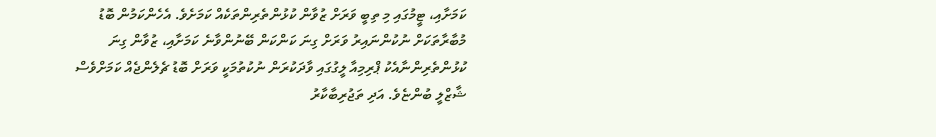ކަމަށާއި، ޓީމުގައި މި ތިބީ ވަރަށް ޒުވާން ކުޅުންތެރިންތަކެއް ކަމަށެވެ. އެހެންކަމުން ބޮޑު މުބާރާތަކަށް ނުކުންނައިރު ވަރަށް ގިނަ ކަންކަން ބޭނުންވާނެ ކަމަށާއި، ޒުވާން ގިނަ ކުޅުންތެރިންނާއެކު ޕްރިމިއާ ލީގުގައި ވާދަކުރަން ނުކުތުމަކީ ވަރަށް ބޮޑު ޗެލެންޖެއް ކަމަށްވެސް ޝާޒްލީ ބުންޏެވެ. އަދި ތަޖުރިބާކާރު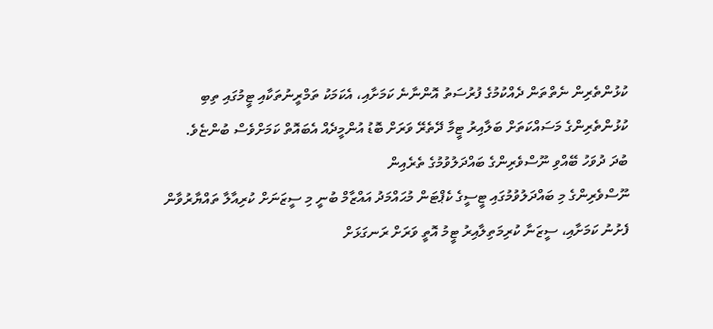ކުޅުންތެރިން ނެތްތަން ދެއްކުމުގެ ފުރުސަތު އޮންނާނެ ކަމަށާއި، އެކަމަކު ތަމްރީނުތަކާއި ޓީމުގައި ތިބި ކުޅުންތެރިންގެ މަސައްކަތަށް ބަލާއިރު ޓީމާ ދޭތެރޭ ވަރަށް ބޮޑު އުންމީދެއް އެބައޮތް ކަމަށްވެސް ބުންޏެވެ.
ބުދަ ދުވަހު ބޭއްވި ނޫސްވެރިންގެ ބައްދަލުވުމުގެ ތެރެއިން
ނޫސްވެރިންގެ މި ބައްދަލުވުމުގައި ޓީސީގެ ކެޕްޓަން މުޙައްމަދު އައްޒާމް ބުނީ މި ސީޒަނަށް ކުރިއާލާ ތައްޔާރުވާން ފެށުނު ކަމަށާއި، ސީޒަނާ ކުރިމަތިލާއިރު ޓީމު އޮތީ ވަރަށް ރަނގަޅަށް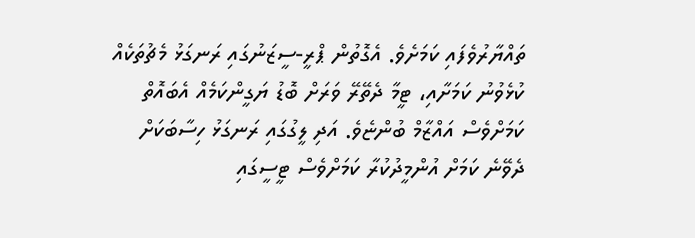ތައްޔާރުވެފައި ކަމަށެވެ. އެގޮތުން ޕްރީ-ސީޒަނުގައި ރަނގަޅު މެޗުތަކެއް ކުޅެވުނު ކަމަށާއި، ޓީމާ ދެތޭރޭ ވަރަށް ބޮޑު ޔަގީންކަމެއް އެބައޮތް ކަމަށްވެސް އައްޒާމް ބުންޏެވެ. އަދި ލީގުގައި ރަނގަޅު ހިސާބަކަށް ދެވޭނެ ކަމަށް އުންމީދުކުރާ ކަމަށްވެސް ޓީސީގައި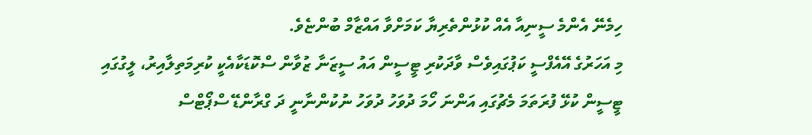ހިމެނޭ އެންމެ ސީނިއާ އެއް ކުޅުންތެރިޔާ ކަމަށްވާ އައްޒާމް ބުންޏެވެ.
މި އަހަރުގެ އޭއެފްސީ ކަޕުގައިވެސް ވާދަކުރި ޓީސީން އައު ސީޒަނާ ޒުވާން ސްކޮޑަކާއެކީ ކުރިމަތިލާއިރު، ލީގުގައި ޓީސީން ކުޅޭ ފުރަތަމަ މެޗުގައި އަންނަ ހޯމަ ދުވަހު ދުވަހު ނުކުންނާނީ ދަ ގްރާންޑޭ ސްޕޯޓްސް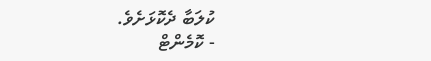ކުލަބާ ދެކޮޅަށެވެ.
- ކޮމެންޓް